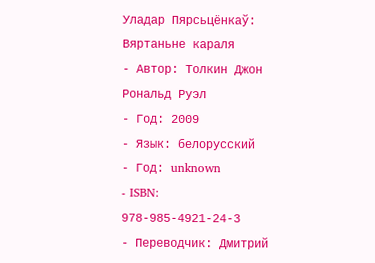Уладар Пярсьцёнкаў: Вяртаньне караля
- Автор: Толкин Джон Рональд Руэл
- Год: 2009
- Язык: белорусский
- Год: unknown
- ISBN: 978-985-4921-24-3
- Переводчик: Дмитрий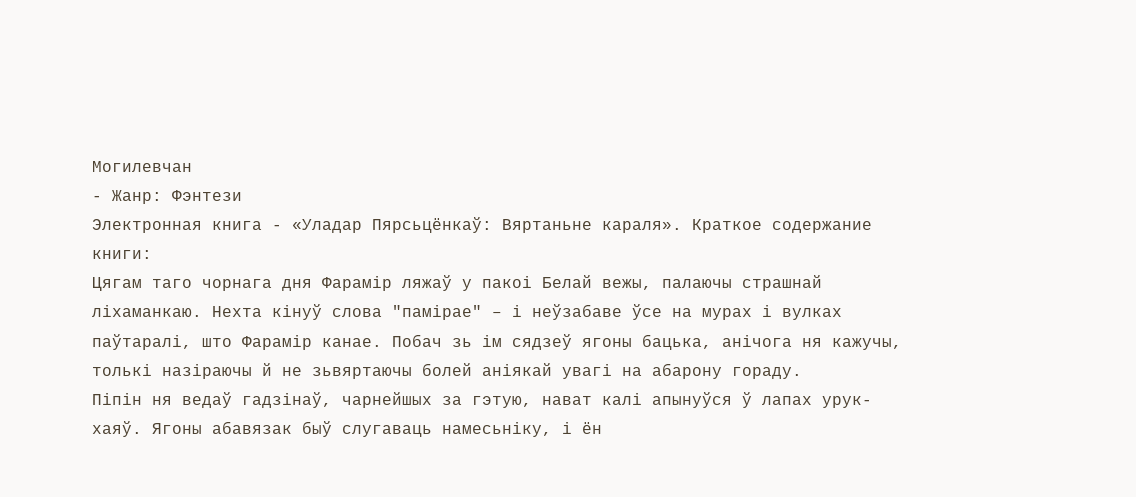Могилевчан
- Жанр: Фэнтези
Электронная книга - «Уладар Пярсьцёнкаў: Вяртаньне караля». Краткое содержание книги:
Цягам таго чорнага дня Фарамір ляжаў у пакоі Белай вежы, палаючы страшнай ліхаманкаю. Нехта кінуў слова "памірае" – і неўзабаве ўсе на мурах і вулках паўтаралі, што Фарамір канае. Побач зь ім сядзеў ягоны бацька, анічога ня кажучы, толькі назіраючы й не зьвяртаючы болей аніякай увагі на абарону гораду.
Піпін ня ведаў гадзінаў, чарнейшых за гэтую, нават калі апынуўся ў лапах урук-хаяў. Ягоны абавязак быў слугаваць намесьніку, і ён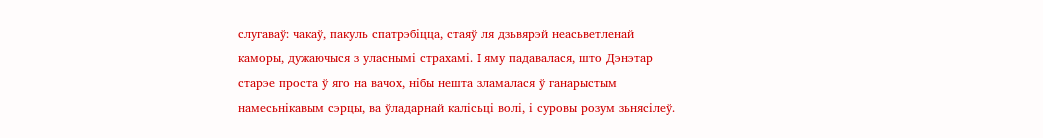слугаваў: чакаў, пакуль спатрэбіцца, стаяў ля дзьвярэй неасьветленай каморы, дужаючыся з уласнымі страхамі. I яму падавалася, што Дэнэтар старэе проста ў яго на вачох, нібы нешта зламалася ў ганарыстым намесьнікавым сэрцы, ва ўладарнай калісьці волі, і суровы розум зьнясілеў.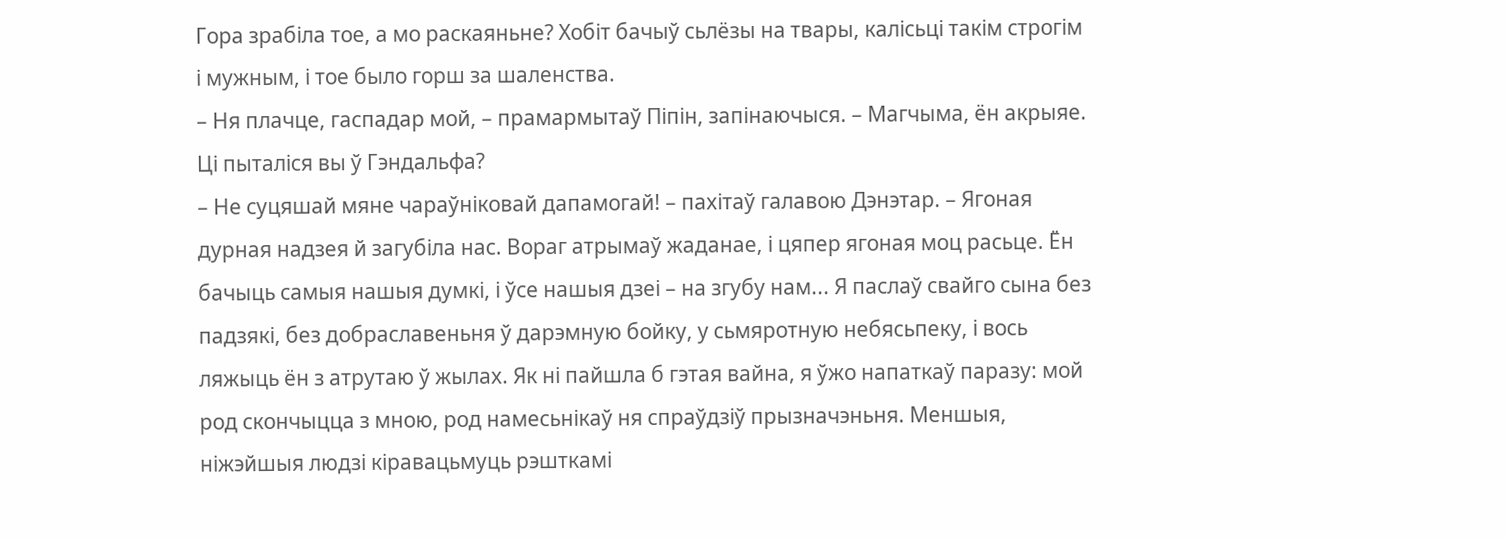Гора зрабіла тое, а мо раскаяньне? Хобіт бачыў сьлёзы на твары, калісьці такім строгім і мужным, і тое было горш за шаленства.
– Ня плачце, гаспадар мой, – прамармытаў Піпін, запінаючыся. – Магчыма, ён акрыяе. Ці пыталіся вы ў Гэндальфа?
– Не суцяшай мяне чараўніковай дапамогай! – пахітаў галавою Дэнэтар. – Ягоная дурная надзея й загубіла нас. Вораг атрымаў жаданае, і цяпер ягоная моц расьце. Ён бачыць самыя нашыя думкі, і ўсе нашыя дзеі – на згубу нам... Я паслаў свайго сына без падзякі, без добраславеньня ў дарэмную бойку, у сьмяротную небясьпеку, і вось ляжыць ён з атрутаю ў жылах. Як ні пайшла б гэтая вайна, я ўжо напаткаў паразу: мой род скончыцца з мною, род намесьнікаў ня спраўдзіў прызначэньня. Меншыя, ніжэйшыя людзі кіравацьмуць рэшткамі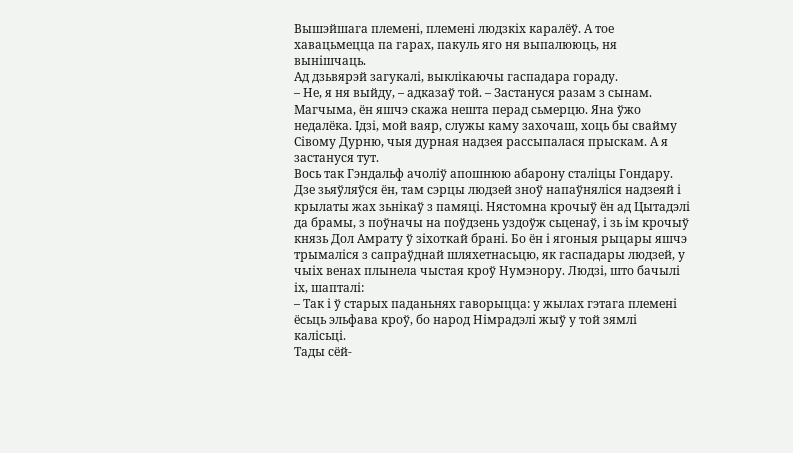Вышэйшага племені, племені людзкіх каралёў. А тое хавацьмецца па гарах, пакуль яго ня выпалююць, ня вынішчаць.
Ад дзьвярэй загукалі, выклікаючы гаспадара гораду.
– Не, я ня выйду, – адказаў той. – Застануся разам з сынам. Магчыма, ён яшчэ скажа нешта перад сьмерцю. Яна ўжо недалёка. Ідзі, мой ваяр, служы каму захочаш, хоць бы свайму Сівому Дурню, чыя дурная надзея рассыпалася прыскам. А я застануся тут.
Вось так Гэндальф ачоліў апошнюю абарону сталіцы Гондару. Дзе зьяўляўся ён, там сэрцы людзей зноў напаўняліся надзеяй і крылаты жах зьнікаў з памяці. Нястомна крочыў ён ад Цытадэлі да брамы, з поўначы на поўдзень уздоўж сьценаў, і зь ім крочыў князь Дол Амрату ў зіхоткай брані. Бо ён і ягоныя рыцары яшчэ трымаліся з сапраўднай шляхетнасьцю, як гаспадары людзей, у чыіх венах плынела чыстая кроў Нумэнору. Людзі, што бачылі іх, шапталі:
– Так і ў старых паданьнях гаворыцца: у жылах гэтага племені ёсьць эльфава кроў, бо народ Німрадэлі жыў у той зямлі калісьці.
Тады сёй-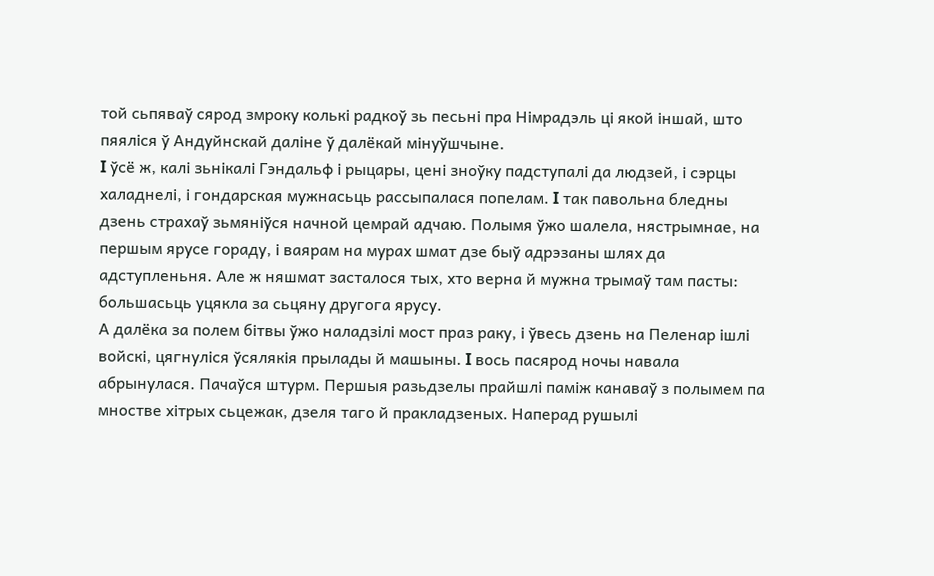той сьпяваў сярод змроку колькі радкоў зь песьні пра Німрадэль ці якой іншай, што пяяліся ў Андуйнскай даліне ў далёкай мінуўшчыне.
I ўсё ж, калі зьнікалі Гэндальф і рыцары, цені зноўку падступалі да людзей, і сэрцы халаднелі, і гондарская мужнасьць рассыпалася попелам. I так павольна бледны дзень страхаў зьмяніўся начной цемрай адчаю. Полымя ўжо шалела, нястрымнае, на першым ярусе гораду, і ваярам на мурах шмат дзе быў адрэзаны шлях да адступленьня. Але ж няшмат засталося тых, хто верна й мужна трымаў там пасты: большасьць уцякла за сьцяну другога ярусу.
А далёка за полем бітвы ўжо наладзілі мост праз раку, і ўвесь дзень на Пеленар ішлі войскі, цягнуліся ўсялякія прылады й машыны. I вось пасярод ночы навала абрынулася. Пачаўся штурм. Першыя разьдзелы прайшлі паміж канаваў з полымем па мностве хітрых сьцежак, дзеля таго й пракладзеных. Наперад рушылі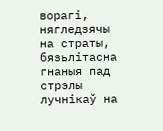ворагі, нягледзячы на страты, бязьлітасна гнаныя пад стрэлы лучнікаў на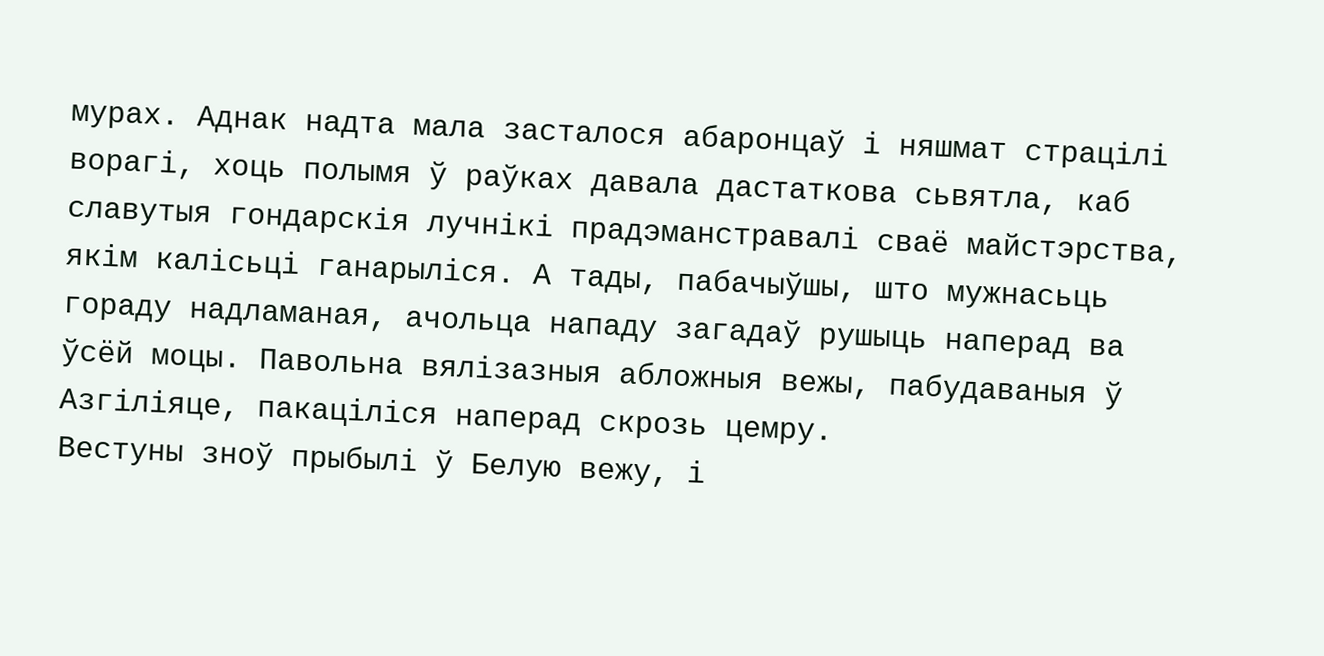мурах. Аднак надта мала засталося абаронцаў і няшмат страцілі ворагі, хоць полымя ў раўках давала дастаткова сьвятла, каб славутыя гондарскія лучнікі прадэманстравалі сваё майстэрства, якім калісьці ганарыліся. А тады, пабачыўшы, што мужнасьць гораду надламаная, ачольца нападу загадаў рушыць наперад ва ўсёй моцы. Павольна вялізазныя абложныя вежы, пабудаваныя ў Азгіліяце, пакаціліся наперад скрозь цемру.
Вестуны зноў прыбылі ў Белую вежу, і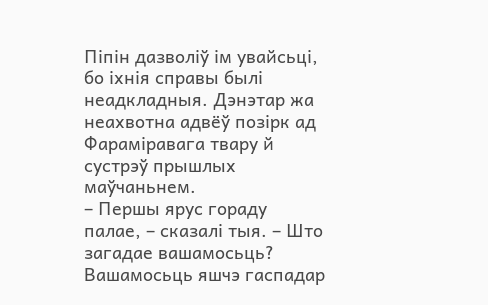Піпін дазволіў ім увайсьці, бо іхнія справы былі неадкладныя. Дэнэтар жа неахвотна адвёў позірк ад Фараміравага твару й сустрэў прышлых маўчаньнем.
– Першы ярус гораду палае, – сказалі тыя. – Што загадае вашамосьць? Вашамосьць яшчэ гаспадар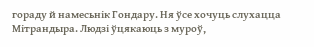гораду й намесьнік Гондару. Ня ўсе хочуць слухацца Мітрандыра. Людзі ўцякаюць з муроў,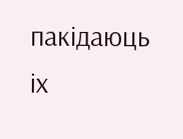пакідаюць іх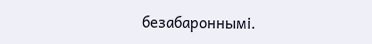безабароннымі.